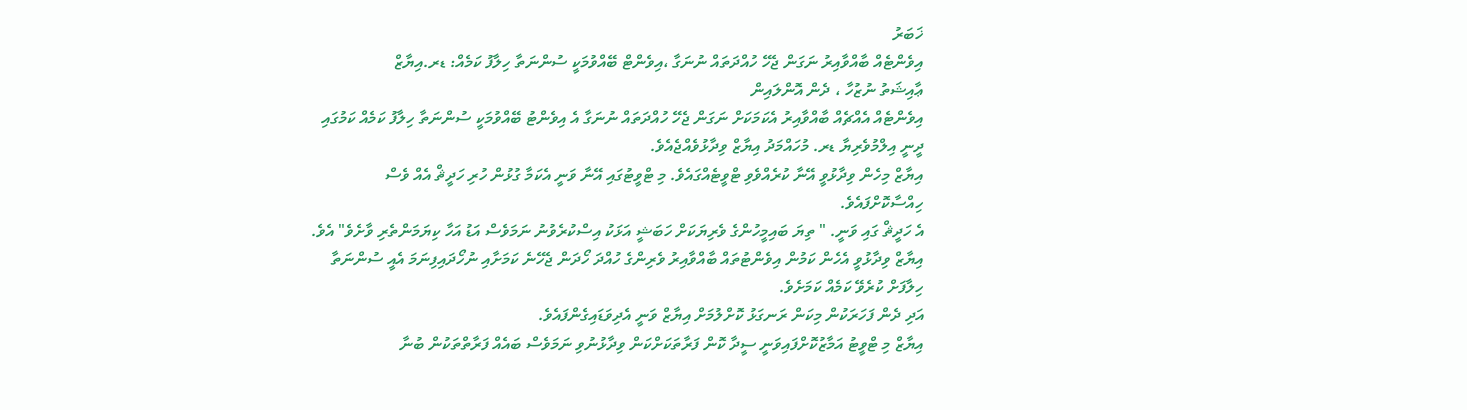ޚަބަރު
އިވެންޓެއް ބާއްވާއިރު ނަގަން ޖެހޭ ހުއްދަތައް ނުނަގާ ،އިވެންޓް ބޭއްވުމަކީ ސުންނަތާ ހިލާފު ކަމެއް: ޑރ.އިޔާޒް
ޢާއިޝަތު ނުޒުހާ ، ދެން އޮންލައިން
އިވެންޓެއް އެއްޗެއް ބާއްވާއިރު އެކަމަކަށް ނަގަން ޖެހޭ ހުއްދަތައް ނުނަގާ އެ އިވެންޓު ބޭއްވުމަކީ ސުންނަތާ ހިލާފު ކަމެއް ކަމުގައި ދީނީ އިލްމުވެރިޔާ ޑރ. މުހައްމަދު އިޔާޒް ވިދާޅުވެއްޖެއެވެ.
އިޔާޒް މިހެން ވިދާޅުވީ އޭނާ ކުރެއްވެވި ޓްވީޓެއްގައެވެ. މި ޓްވީޓުގައި އޭނާ ވަނީ އެކަމާ ގުޅުން ހުރި ހަދީޘް އެއް ވެސް ހިއްސާކޮށްފައެވެ.
އެ ހަދީޘް ގައި ވަނީ. " ތިޔަ ބައިމީހުންގެ ވެރިޔަކަށް ހަބަޝީ އަޅަކު އިސްކުރެވުނު ނަމަވެސް އަޑު އަހާ ކިޔަމަންތެރި ވާށެވެ" އެވެ.
އިޔާޒް ވިދާޅުވީ އެހެން ކަމުން އިވެންޓުތައް ބާއްވާއިރު ވެރިންގެ ހުއްދަ ހޯދަން ޖެހޭނެ ކަމަށާއި ނުހޯދައިފިނަމަ އެއީ ސުންނަތާ ހިލާފަށް ކުރެވޭ ކަމެއް ކަމަށެވެ.
އަދި ދެން ފަހަރަކުން މިކަން ރަނގަޅު ކޮށްލުމަށް އިޔާޒް ވަނީ އެދިވަޑައިގެންފައެވެ.
އިޔާޒް މި ޓްވީޓު އަމާޒުކޮށްފައިވަނީ ސީދާ ކޮން ފަރާތަކަށްކަން ވިދާޅުނުވި ނަމަވެސް ބައެއް ފަރާތްތަކުން ބުނާ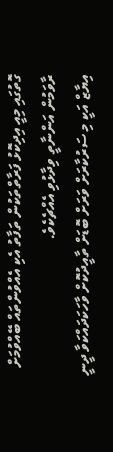ގޮތުގައި މިއީ އިދިކޮޅު ފަރާތްތަކުން ތަފާތު އެކި އެއްވުންތައް ބޭއްވުމަށް ރާވަމުން އަންނާތީ ވިދާޅުވި އެއްޗެކެވެ.
އިޔާޒް އަކީ މި ސަރުކާރަށް ވަރަށް ބޮޑަށް ތާއީދުކޮށް ވާހަކަދައްކަވާ ދީނީ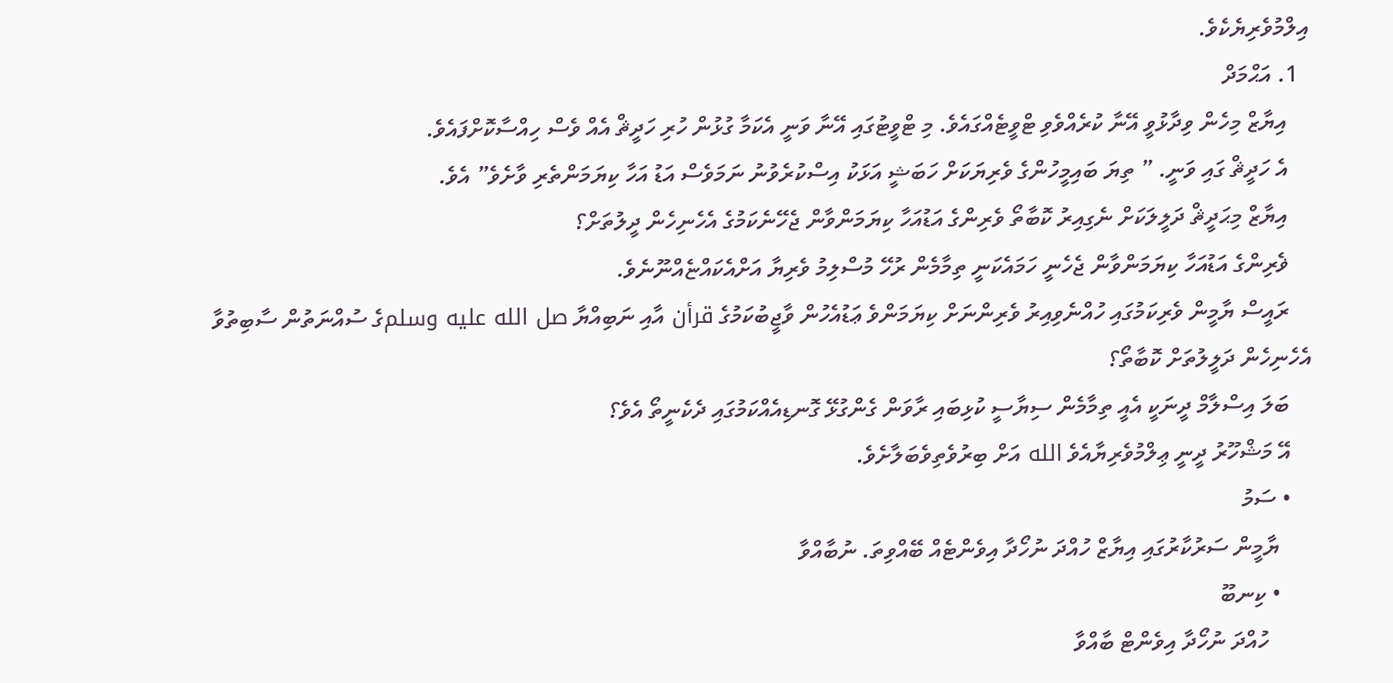އިލްމުވެރިޔެކެވެ.
  1. އަޙްމަދް
    އިޔާޒް މިހެން ވިދާޅުވީ އޭނާ ކުރެއްވެވި ޓްވީޓެއްގައެވެ. މި ޓްވީޓުގައި އޭނާ ވަނީ އެކަމާ ގުޅުން ހުރި ހަދީޘް އެއް ވެސް ހިއްސާކޮށްފައެވެ.
    އެ ހަދީޘް ގައި ވަނީ. ” ތިޔަ ބައިމީހުންގެ ވެރިޔަކަށް ހަބަޝީ އަޅަކު އިސްކުރެވުނު ނަމަވެސް އަޑު އަހާ ކިޔަމަންތެރި ވާށެވެ” އެވެ.
    އިޔާޒް މިޙަދީޘް ދަލީލަކަށް ނެގިއިރު ކޮބާތޯ ވެރިންގެ އަޑުއަހާ ކިޔަމަންވާން ޖެހޭނެކަމުގެ އެހެނިހެން ދީލުތަށް؟
    ޥެރިންގެ އަޑުއަހާ ކިޔަމަންވާން ޖެހެނީ ހަމައެކަނީ ތިމާމެން ރުހޭ މުސްލިމު ވެރިޔާ އަށްއެކައްޏެއްނޫނެވެ.
    ރައީސް ޔާމީން ވެރިކަމުގައި ހުއްނެވިއިރު ވެރިންނަށް ކިޔަމަންވެ ޢަޑުއެހުން ވާޖީބުކަމުގެ قرأن އާއި ނަބިއްޔާ صل الله عليه وسلمގެ ސުއްނަތުން ސާބިތުވާ އެހެނިހެން ދަލީލުތަށް ކޮބާތޯ؟
    ބަލަ އިސްލާމް ދީނަކީ އެއީ ތިމާމެން ސިޔާސީ ކުޅިބައި ރާވަން ގެންގުޅޭ ގޮނޑިއެއްކަމުގައި ދެކެނީތޯ އެވެ؟
    އޭ މަޝްހޫރު ދީނީ ޢިލްމުވެރިޔާއެވެ الله އަށް ބިރުވެތިވެބަލާށެވެ.
    • ސަމު
      ޔާމީން ސަރުކާރުގައި އިޔާޒް ހުއްދަ ނުހޯދާ އިވެންޓެއް ބޭއްވިތަ. ނުބާއްވާ
      • ކިނބޫ
        ހުއްދަ ނުހޯދާ އިވެންޓް ބާއްވާ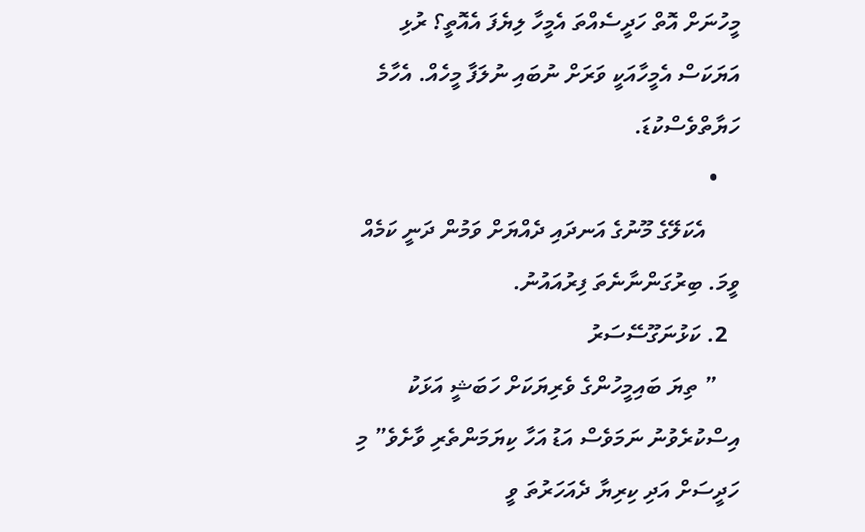މީހުނަށް އޮތް ހަދީސެއްތަ އެމީހާ ލިޔެފަ އެއޮތީ؟ ރުޅި އަޔަކަސް އެމީހާއަކީ ވަރަށް ނުބައި ނުލަފާ މީހެއް. އެހާމެ ހަޔާތްވެސްކުޑަ.
    •
      އެކަލޭގެ މޫނުގެ އަނދައި ދެއްޔަށް ވަމުން ދަނީ ކަމެއް ވީމަ. ބިރުގަންނާނެތަ ފިރުއައުނު.
  2. ކަޅުނަގޫސޭސަރު
    ” ތިޔަ ބައިމީހުންގެ ވެރިޔަކަށް ހަބަޝީ އަޅަކު އިސްކުރެވުނު ނަމަވެސް އަޑު އަހާ ކިޔަމަންތެރި ވާށެވެ” މި ހަދީސަށް އަދި ކިރިޔާ ދެއަހަރުތަ ވީ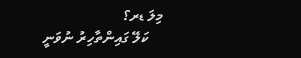މިލަ ޑރ؟
    ކަލޭ ގައިންތާހިރު ނުވަނީ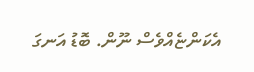އެކަންޏެއްވެސް ނޫން. ބޮޑު އަނގަ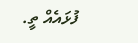ފުޅައެއް ތީ.